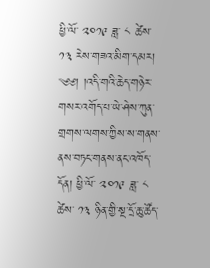ཕྱི་ལོ་ ༢༠༡༩ ཟླ་ ༨ ཚེས་ ༡༣ རེས་གཟའ་མིག་དམར།
༄༅། །འདི་གའི་ཆེད་གཉེར་གསར་འགོད་པ་ཡེ་ཤེས་ཀུན་གྲགས་ལགས་ཀྱིས་ས་གནས་ནས་བཏང་གནས་ནང་འཁོད་དོན། ཕྱི་ལོ་ ༢༠༡༩ ཟླ་ ༨ ཚེས་ ༡༣ ཉིན་གྱི་སྔ་དྲོ་ཆུ་ཚོད་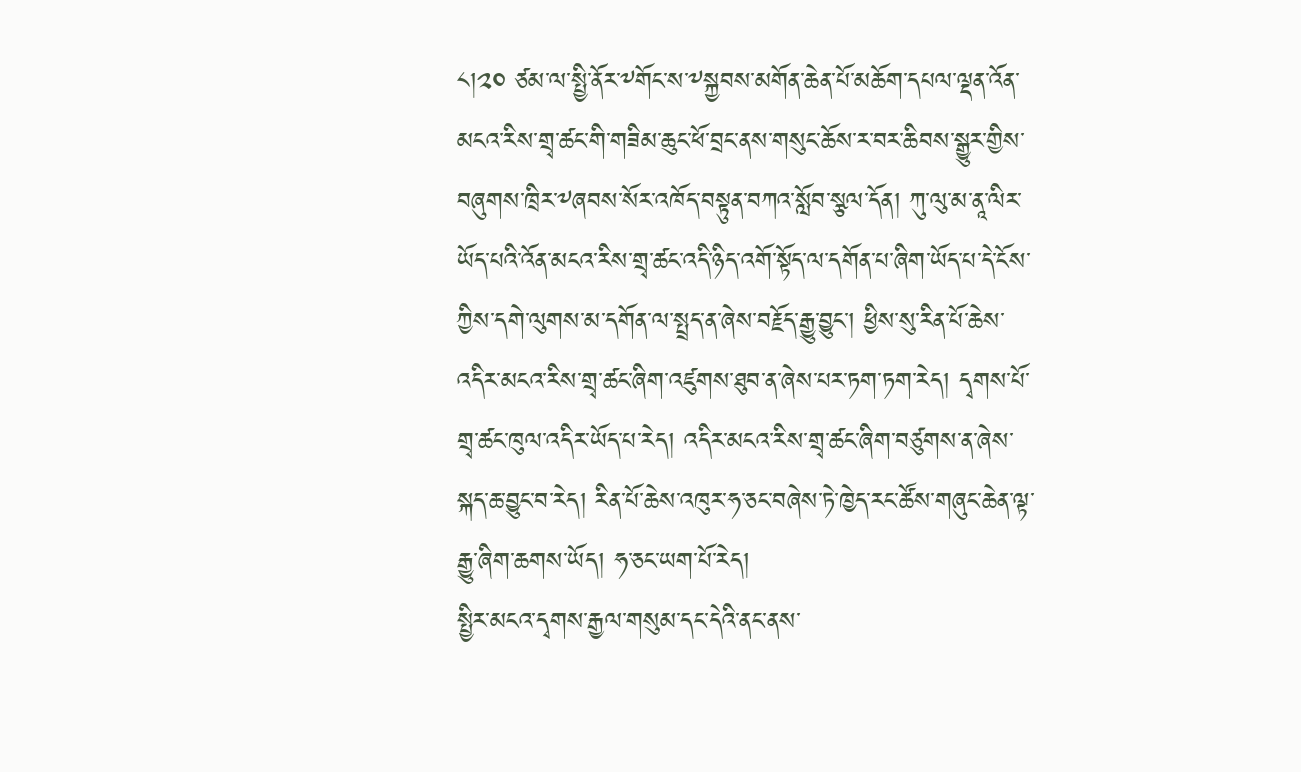༨།༢༠ ཙམ་ལ་སྤྱི་ནོར་༸གོང་ས་༸སྐྱབས་མགོན་ཆེན་པོ་མཆོག་དཔལ་ལྡན་འོན་མངའ་རིས་གྲྭ་ཚང་གི་གཟིམ་ཆུང་ཕོ་བྲང་ནས་གསུང་ཆོས་ར་བར་ཆིབས་སྒྱུར་གྱིས་བཞུགས་ཁྲིར་༸ཞབས་སོར་འཁོད་བསྟུན་བཀའ་སློབ་སྩལ་དོན། ཀུ་ལུ་མ་ནཱ་ལིར་ཡོད་པའི་འོན་མངའ་རིས་གྲྭ་ཚང་འདི་ཉིད་འགོ་སྟོད་ལ་དགོན་པ་ཞིག་ཡོད་པ་དེ་ངོས་ཀྱིས་དགེ་ལུགས་མ་དགོན་ལ་སྤྲད་ན་ཞེས་བརྗོད་རྒྱུ་བྱུང་། ཕྱིས་སུ་རིན་པོ་ཆེས་འདིར་མངའ་རིས་གྲྭ་ཚང་ཞིག་འཛུགས་ཐུབ་ན་ཞེས་པར་ཏག་ཏག་རེད། དྭགས་པོ་གྲྭ་ཚང་ཁུལ་འདིར་ཡོད་པ་རེད། འདིར་མངའ་རིས་གྲྭ་ཚང་ཞིག་བཙུགས་ན་ཞེས་སྐད་ཆ་བྱུང་བ་རེད། རིན་པོ་ཆེས་འཁུར་ཧ་ཅང་བཞེས་ཏེ་ཁྱེད་རང་ཚོས་གཞུང་ཆེན་ལྟ་རྒྱུ་ཞིག་ཆགས་ཡོད། ཧ་ཅང་ཡག་པོ་རེད།
སྤྱིར་མངའ་དྭགས་རྒྱལ་གསུམ་དང་དེའི་ནང་ནས་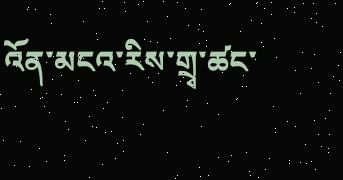འོན་མངའ་རིས་གྲྭ་ཚང་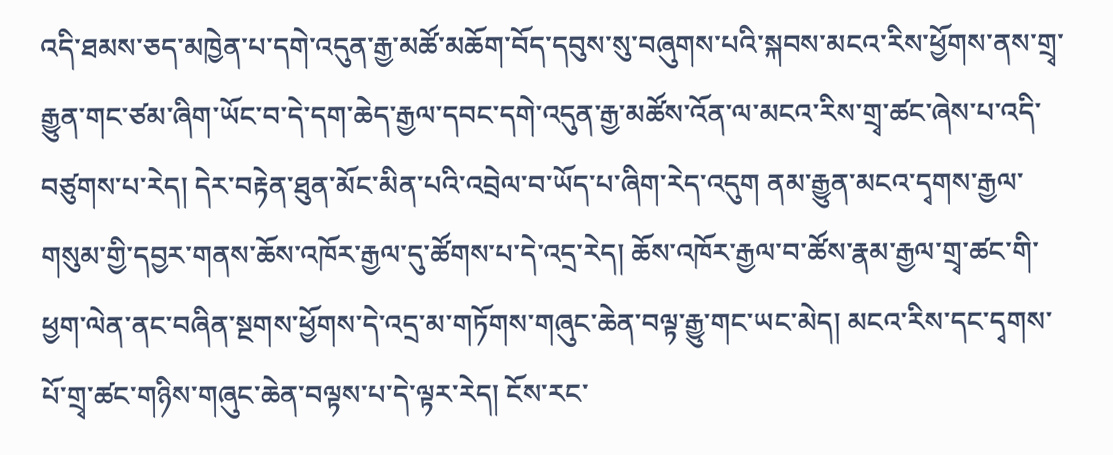འདི་ཐམས་ཅད་མཁྱེན་པ་དགེ་འདུན་རྒྱ་མཚོ་མཆོག་བོད་དབུས་སུ་བཞུགས་པའི་སྐབས་མངའ་རིས་ཕྱོགས་ནས་གྲྭ་རྒྱུན་གང་ཙམ་ཞིག་ཡོང་བ་དེ་དག་ཆེད་རྒྱལ་དབང་དགེ་འདུན་རྒྱ་མཚོས་འོན་ལ་མངའ་རིས་གྲྭ་ཚང་ཞེས་པ་འདི་བཙུགས་པ་རེད། དེར་བརྟེན་ཐུན་མོང་མིན་པའི་འབྲེལ་བ་ཡོད་པ་ཞིག་རེད་འདུག ནམ་རྒྱུན་མངའ་དྭགས་རྒྱལ་གསུམ་གྱི་དབྱར་གནས་ཆོས་འཁོར་རྒྱལ་དུ་ཚོགས་པ་དེ་འདྲ་རེད། ཆོས་འཁོར་རྒྱལ་བ་ཚོས་རྣམ་རྒྱལ་གྲྭ་ཚང་གི་ཕྱག་ལེན་ནང་བཞིན་སྔགས་ཕྱོགས་དེ་འདྲ་མ་གཏོགས་གཞུང་ཆེན་བལྟ་རྒྱུ་གང་ཡང་མེད། མངའ་རིས་དང་དྭགས་པོ་གྲྭ་ཚང་གཉིས་གཞུང་ཆེན་བལྟས་པ་དེ་ལྟར་རེད། ངོས་རང་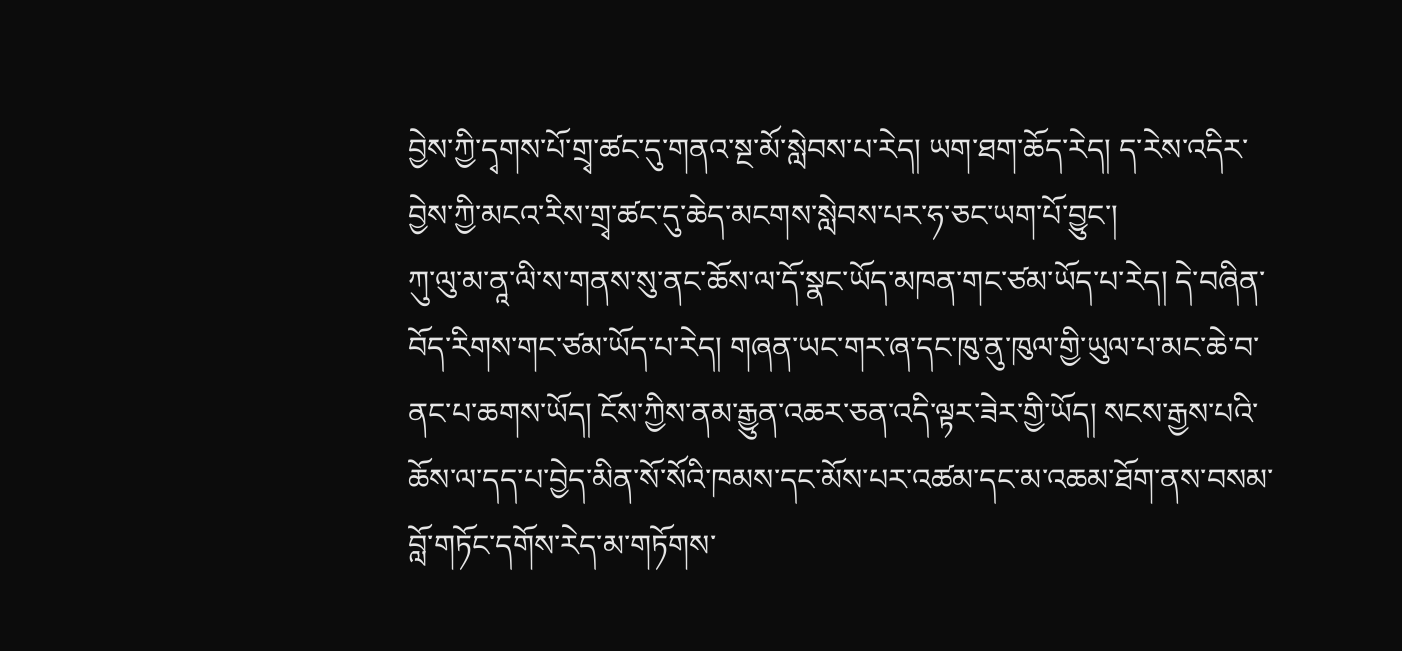བྱེས་ཀྱི་དྭགས་པོ་གྲྭ་ཚང་དུ་གནའ་སྔ་མོ་སླེབས་པ་རེད། ཡག་ཐག་ཆོད་རེད། ད་རེས་འདིར་བྱེས་ཀྱི་མངའ་རིས་གྲྭ་ཚང་དུ་ཆེད་མངགས་སླེབས་པར་ཧ་ཅང་ཡག་པོ་བྱུང་།
ཀུ་ལུ་མ་ནཱ་ལི་ས་གནས་སུ་ནང་ཆོས་ལ་དོ་སྣང་ཡོད་མཁན་གང་ཙམ་ཡོད་པ་རེད། དེ་བཞིན་བོད་རིགས་གང་ཙམ་ཡོད་པ་རེད། གཞན་ཡང་གར་ཞ་དང་ཁུ་ནུ་ཁུལ་གྱི་ཡུལ་པ་མང་ཆེ་བ་ནང་པ་ཆགས་ཡོད། ངོས་ཀྱིས་ནམ་རྒྱུན་འཆར་ཅན་འདི་ལྟར་ཟེར་གྱི་ཡོད། སངས་རྒྱས་པའི་ཆོས་ལ་དད་པ་བྱེད་མིན་སོ་སོའི་ཁམས་དང་མོས་པར་འཚམ་དང་མ་འཆམ་ཐོག་ནས་བསམ་བློ་གཏོང་དགོས་རེད་མ་གཏོགས་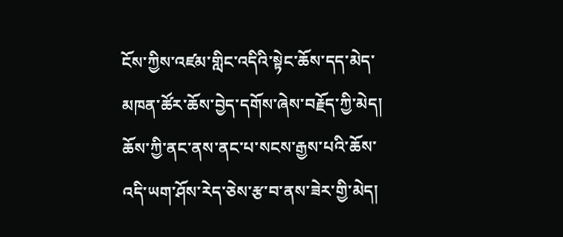ངོས་ཀྱིས་འཛམ་གླིང་འདིའི་སྟེང་ཆོས་དད་མེད་མཁན་ཚོར་ཆོས་བྱེད་དགོས་ཞེས་བརྗོད་ཀྱི་མེད། ཆོས་ཀྱི་ནང་ནས་ནང་པ་སངས་རྒྱས་པའི་ཆོས་འདི་ཡག་ཤོས་རེད་ཅེས་རྩ་བ་ནས་ཟེར་གྱི་མེད།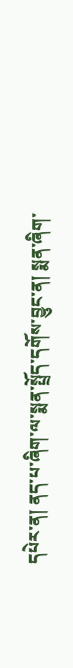དཔེར་ན། ནད་པ་ཞིག་ལ་སྨན་སྤྲོད་དགོས་བྱུང་ན། སྨན་ཞིག་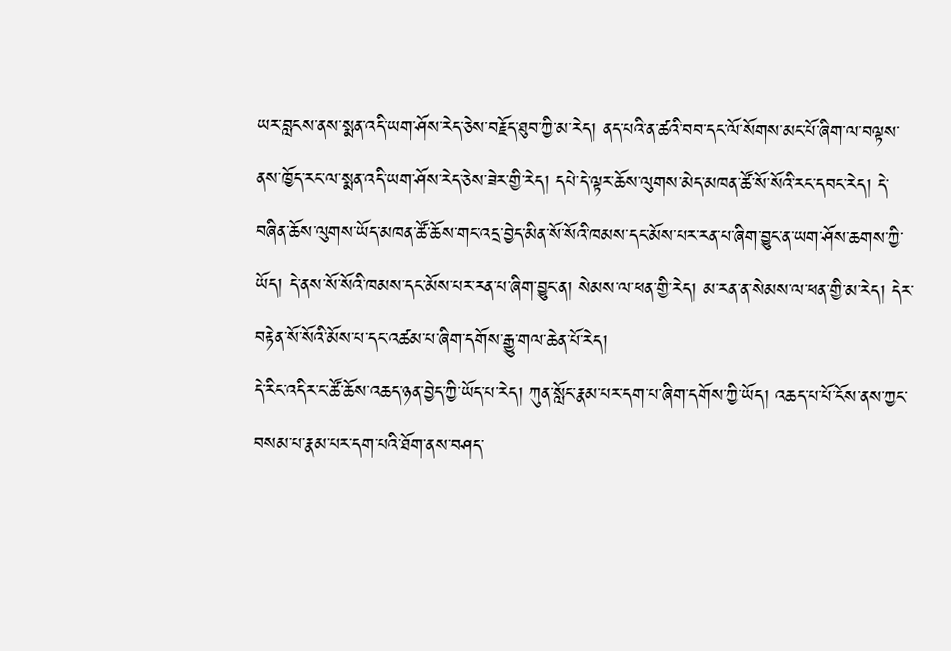ཡར་བླངས་ནས་སྨན་འདི་ཡག་ཤོས་རེད་ཅེས་བརྗོད་ཐུབ་ཀྱི་མ་རེད། ནད་པའི་ན་ཚའི་བབ་དང་ལོ་སོགས་མང་པོ་ཞིག་ལ་བལྟས་ནས་ཁྱོད་རང་ལ་སྨན་འདི་ཡག་ཤོས་རེད་ཅེས་ཟེར་གྱི་རེད། དཔེ་དེ་ལྟར་ཆོས་ལུགས་མེད་མཁན་ཚོ་སོ་སོའི་རང་དབང་རེད། དེ་བཞིན་ཆོས་ལུགས་ཡོད་མཁན་ཚོ་ཆོས་གང་འདྲ་བྱེད་མིན་སོ་སོའི་ཁམས་དང་མོས་པར་རན་པ་ཞིག་བྱུང་ན་ཡག་ཤོས་ཆགས་ཀྱི་ཡོད། དེ་ནས་སོ་སོའི་ཁམས་དང་མོས་པར་རན་པ་ཞིག་བྱུང་ན། སེམས་ལ་ཕན་གྱི་རེད། མ་རན་ན་སེམས་ལ་ཕན་གྱི་མ་རེད། དེར་བརྟེན་སོ་སོའི་མོས་པ་དང་འཚམ་པ་ཞིག་དགོས་རྒྱུ་གལ་ཆེན་པོ་རེད།
དེ་རིང་འདིར་ང་ཚོ་ཆོས་འཆད་ཉན་བྱེད་ཀྱི་ཡོད་པ་རེད། ཀུན་སློང་རྣམ་པར་དག་པ་ཞིག་དགོས་ཀྱི་ཡོད། འཆད་པ་པོ་ངོས་ནས་ཀྱང་བསམ་པ་རྣམ་པར་དག་པའི་ཐོག་ནས་བཤད་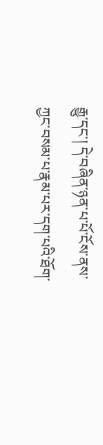རྒྱུ་དང་། དེ་བཞིན་ཉན་པ་པོ་ངོས་ནས་ཀྱང་བསམ་པ་རྣམ་པར་དག་པའི་ཐོག་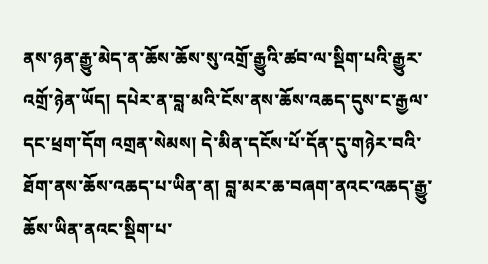ནས་ཉན་རྒྱུ་མེད་ན་ཆོས་ཆོས་སུ་འགྲོ་རྒྱུའི་ཚབ་ལ་སྡིག་པའི་རྒྱུར་འགྲོ་ཉེན་ཡོད། དཔེར་ན་བླ་མའི་ངོས་ནས་ཆོས་འཆད་དུས་ང་རྒྱལ་དང་ཕྲག་དོག འགྲན་སེམས། དེ་མིན་དངོས་པོ་དོན་དུ་གཉེར་བའི་ཐོག་ནས་ཆོས་འཆད་པ་ཡིན་ན། བླ་མར་ཆ་བཞག་ནའང་འཆད་རྒྱུ་ཆོས་ཡིན་ནའང་སྡིག་པ་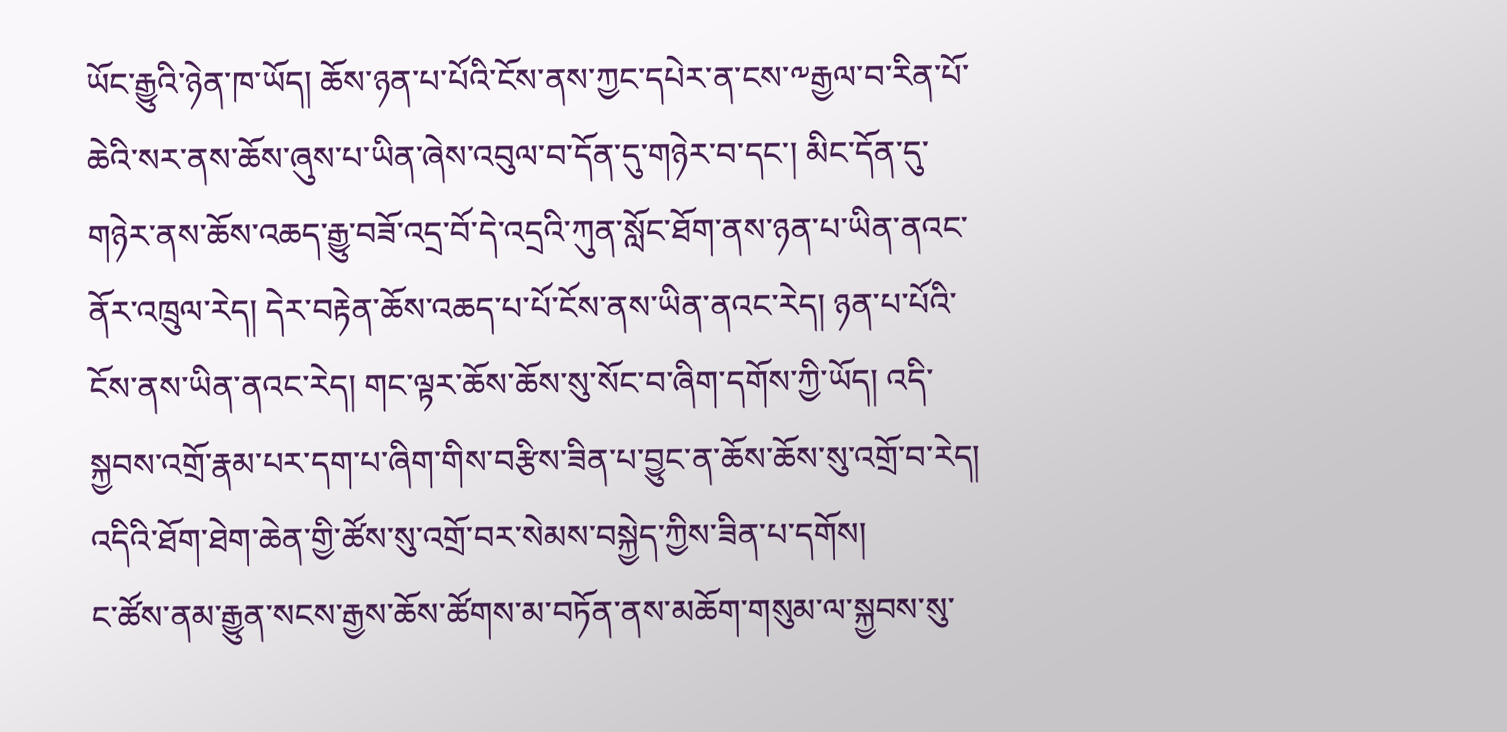ཡོང་རྒྱུའི་ཉེན་ཁ་ཡོད། ཆོས་ཉན་པ་པོའི་ངོས་ནས་ཀྱང་དཔེར་ན་ངས་༸རྒྱལ་བ་རིན་པོ་ཆེའི་སར་ནས་ཆོས་ཞུས་པ་ཡིན་ཞེས་འབུལ་བ་དོན་དུ་གཉེར་བ་དང་། མིང་དོན་དུ་གཉེར་ནས་ཆོས་འཆད་རྒྱུ་བཟོ་འདྲ་བོ་དེ་འདྲའི་ཀུན་སློང་ཐོག་ནས་ཉན་པ་ཡིན་ནའང་ནོར་འཁྲུལ་རེད། དེར་བརྟེན་ཆོས་འཆད་པ་པོ་ངོས་ནས་ཡིན་ནའང་རེད། ཉན་པ་པོའི་ངོས་ནས་ཡིན་ནའང་རེད། གང་ལྟར་ཆོས་ཆོས་སུ་སོང་བ་ཞིག་དགོས་ཀྱི་ཡོད། འདི་སྐྱབས་འགྲོ་རྣམ་པར་དག་པ་ཞིག་གིས་བརྩིས་ཟིན་པ་བྱུང་ན་ཆོས་ཆོས་སུ་འགྲོ་བ་རེད། འདིའི་ཐོག་ཐེག་ཆེན་གྱི་ཚོས་སུ་འགྲོ་བར་སེམས་བསྐྱེད་ཀྱིས་ཟིན་པ་དགོས།
ང་ཚོས་ནམ་རྒྱུན་སངས་རྒྱས་ཆོས་ཚོགས་མ་བཏོན་ནས་མཆོག་གསུམ་ལ་སྐྱབས་སུ་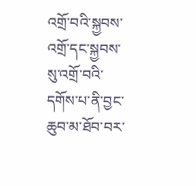འགྲོ་བའི་སྐྱབས་འགྲོ་དང་སྐྱབས་སུ་འགྲོ་བའི་དགོས་པ་ནི་བྱང་ཆུབ་མ་ཐོབ་བར་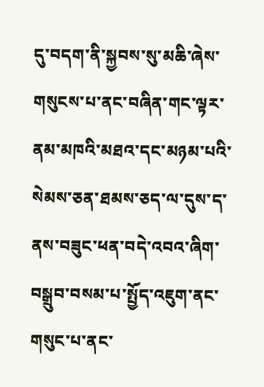དུ་བདག་ནི་སྐྱབས་སུ་མཆི་ཞེས་གསུངས་པ་ནང་བཞིན་གང་ལྟར་ནམ་མཁའི་མཐའ་དང་མཉམ་པའི་སེམས་ཅན་ཐམས་ཅད་ལ་དུས་ད་ནས་བཟུང་ཕན་བདེ་འབའ་ཞིག་བསྒྲུབ་བསམ་པ་སྤྱོད་འཇུག་ནང་གསུང་པ་ནང་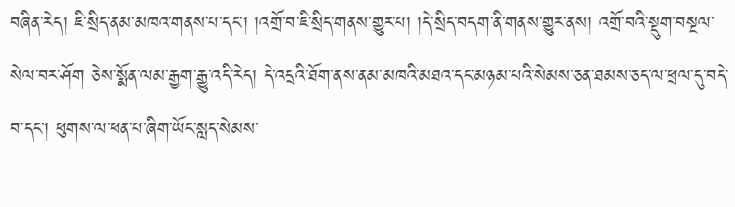བཞིན་རེད། ཇི་སྲིད་ནམ་མཁའ་གནས་པ་དང་། །འགྲོ་བ་ཇི་སྲིད་གནས་གྱུར་པ། །དེ་སྲིད་བདག་ནི་གནས་གྱུར་ནས། འགྲོ་བའི་སྡུག་བསྔལ་སེལ་བར་ཤོག ཅེས་སྨོན་ལམ་རྒྱག་རྒྱུ་འདི་རེད། དེ་འདྲའི་ཐོག་ནས་ནམ་མཁའི་མཐའ་དང་མཉམ་པའི་སེམས་ཅན་ཐམས་ཅད་ལ་ཕྲལ་དུ་བདེ་བ་དང་། ཕུགས་ལ་ཕན་པ་ཞིག་ཡོང་སླད་སེམས་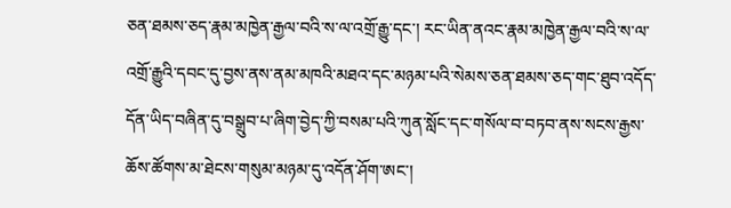ཅན་ཐམས་ཅད་རྣམ་མཁྱེན་རྒྱལ་བའི་ས་ལ་འགྲོ་རྒྱུ་དང་། རང་ཡིན་ནའང་རྣམ་མཁྱེན་རྒྱལ་བའི་ས་ལ་འགྲོ་རྒྱུའི་དབང་དུ་བྱས་ནས་ནམ་མཁའི་མཐའ་དང་མཉམ་པའི་སེམས་ཅན་ཐམས་ཅད་གང་ཐུབ་འདོད་དོན་ཡིད་བཞིན་དུ་བསྒྲུབ་པ་ཞིག་བྱེད་ཀྱི་བསམ་པའི་ཀུན་སློང་དང་གསོལ་བ་བཏབ་ནས་སངས་རྒྱས་ཆོས་ཚོགས་མ་ཐེངས་གསུམ་མཉམ་དུ་འདོན་ཤོག་ཨང་།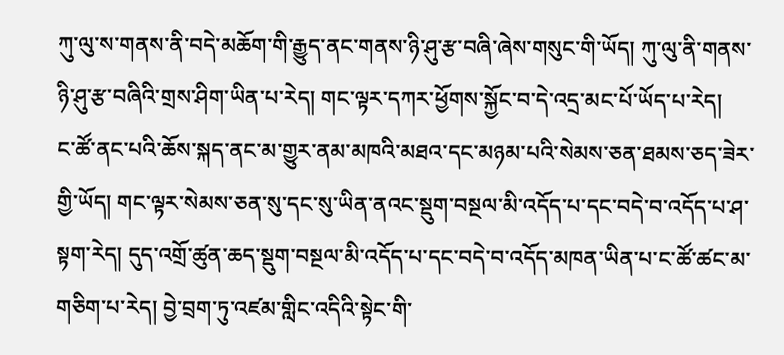ཀུ་ལུ་ས་གནས་ནི་བདེ་མཆོག་གི་རྒྱུད་ནང་གནས་ཉི་ཤུ་རྩ་བཞི་ཞེས་གསུང་གི་ཡོད། ཀུ་ལུ་ནི་གནས་ཉི་ཤུ་རྩ་བཞིའི་གྲས་ཤིག་ཡིན་པ་རེད། གང་ལྟར་དཀར་ཕྱོགས་སྐྱོང་བ་དེ་འདྲ་མང་པོ་ཡོད་པ་རེད།
ང་ཚོ་ནང་པའི་ཆོས་སྐད་ནང་མ་གྱུར་ནམ་མཁའི་མཐའ་དང་མཉམ་པའི་སེམས་ཅན་ཐམས་ཅད་ཟེར་གྱི་ཡོད། གང་ལྟར་སེམས་ཅན་སུ་དང་སུ་ཡིན་ནའང་སྡུག་བསྔལ་མི་འདོད་པ་དང་བདེ་བ་འདོད་པ་ཤ་སྟག་རེད། དུད་འགྲོ་ཚུན་ཆད་སྡུག་བསྔལ་མི་འདོད་པ་དང་བདེ་བ་འདོད་མཁན་ཡིན་པ་ང་ཚོ་ཚང་མ་གཅིག་པ་རེད། བྱེ་བྲག་ཏུ་འཛམ་གླིང་འདིའི་སྟེང་གི་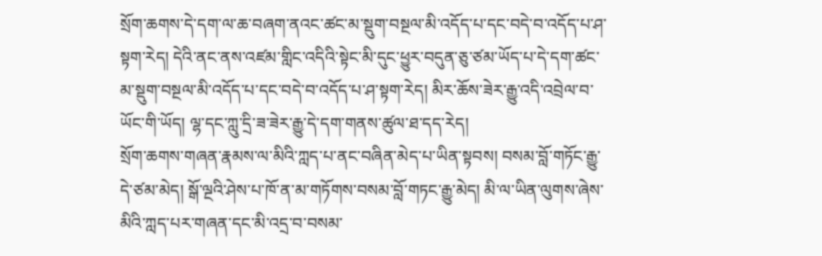སྲོག་ཆགས་དེ་དག་ལ་ཆ་བཞག་ནའང་ཚང་མ་སྡུག་བསྔལ་མི་འདོད་པ་དང་བདེ་བ་འདོད་པ་ཤ་སྟག་རེད། དེའི་ནང་ནས་འཛམ་གླིང་འདིའི་སྟེང་མི་དུང་ཕྱུར་བདུན་ཅུ་ཙམ་ཡོད་པ་དེ་དག་ཚང་མ་སྡུག་བསྔལ་མི་འདོད་པ་དང་བདེ་བ་འདོད་པ་ཤ་སྟག་རེད། མིར་ཆོས་ཟེར་རྒྱུ་འདི་འབྲེལ་བ་ཡོང་གི་ཡོད། ལྷ་དང་ཀླུ་དྲི་ཟ་ཟེར་རྒྱུ་དེ་དག་གནས་ཚུལ་ཐ་དད་རེད།
སྲོག་ཆགས་གཞན་རྣམས་ལ་མིའི་ཀླད་པ་ནང་བཞིན་མེད་པ་ཡིན་སྟབས། བསམ་བློ་གཏོང་རྒྱུ་དེ་ཙམ་མེད། སྒོ་ལྔའི་ཤེས་པ་ཁོ་ན་མ་གཏོགས་བསམ་བློ་གཏང་རྒྱུ་མེད། མི་ལ་ཡིན་ལུགས་ཞེས་མིའི་ཀླད་པར་གཞན་དང་མི་འདྲ་བ་བསམ་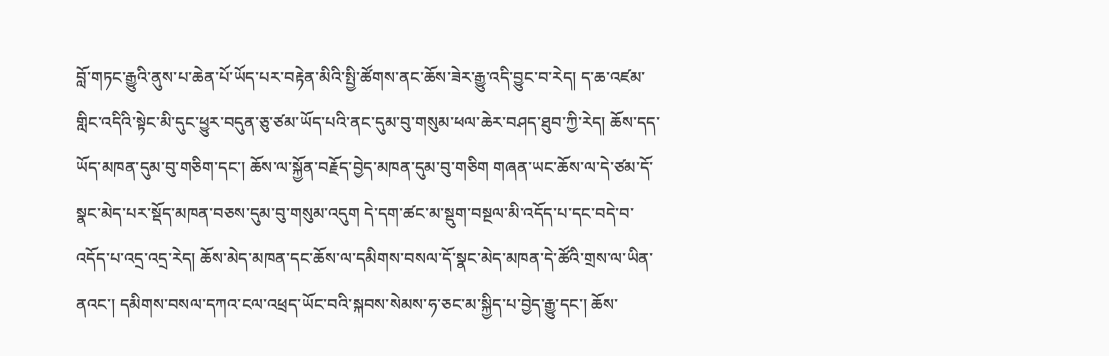བློ་གཏང་རྒྱུའི་ནུས་པ་ཆེན་པོ་ཡོད་པར་བརྟེན་མིའི་སྤྱི་ཚོགས་ནང་ཆོས་ཟེར་རྒྱུ་འདི་བྱུང་བ་རེད། ད་ཆ་འཛམ་གླིང་འདིའི་སྟེང་མི་དུང་ཕྱུར་བདུན་ཅུ་ཙམ་ཡོད་པའི་ནང་དུམ་བུ་གསུམ་ཕལ་ཆེར་བཤད་ཐུབ་ཀྱི་རེད། ཆོས་དད་ཡོད་མཁན་དུམ་བུ་གཅིག་དང་། ཆོས་ལ་སྐྱོན་བརྗོད་བྱེད་མཁན་དུམ་བུ་གཅིག གཞན་ཡང་ཆོས་ལ་དེ་ཙམ་དོ་སྣང་མེད་པར་སྡོད་མཁན་བཅས་དུམ་བུ་གསུམ་འདུག དེ་དག་ཚང་མ་སྡུག་བསྔལ་མི་འདོད་པ་དང་བདེ་བ་འདོད་པ་འདྲ་འདྲ་རེད། ཆོས་མེད་མཁན་དང་ཆོས་ལ་དམིགས་བསལ་དོ་སྣང་མེད་མཁན་དེ་ཚོའི་གྲས་ལ་ཡིན་ནའང་། དམིགས་བསལ་དཀའ་ངལ་འཕྲད་ཡོང་བའི་སྐབས་སེམས་ཧ་ཅང་མ་སྐྱིད་པ་བྱེད་རྒྱུ་དང་། ཆོས་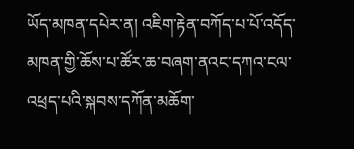ཡོད་མཁན་དཔེར་ན། འཇིག་རྟེན་བཀོད་པ་པོ་འདོད་མཁན་གྱི་ཆོས་པ་ཚོར་ཆ་བཞག་ནའང་དཀའ་ངལ་འཕྲད་པའི་སྐབས་དཀོན་མཆོག་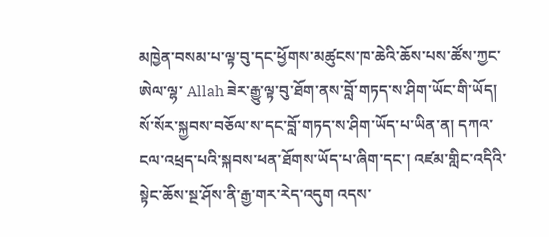མཁྱེན་བསམ་པ་ལྟ་བུ་དང་ཕྱོགས་མཚུངས་ཁ་ཆེའི་ཆོས་པས་ཚོས་ཀྱང་ཨེལ་ལྷ་ Allah ཟེར་རྒྱུ་ལྟ་བུ་ཐོག་ནས་བློ་གཏད་ས་ཤིག་ཡོང་གི་ཡོད། སོ་སོར་སྐྱབས་བཅོལ་ས་དང་བློ་གཏད་ས་ཤིག་ཡོད་པ་ཡིན་ན། དཀའ་ངལ་འཕྲད་པའི་སྐབས་ཕན་ཐོགས་ཡོད་པ་ཞིག་དང་། འཛམ་གླིང་འདིའི་སྟེང་ཆོས་སྔ་ཤོས་ནི་རྒྱ་གར་རེད་འདུག འདས་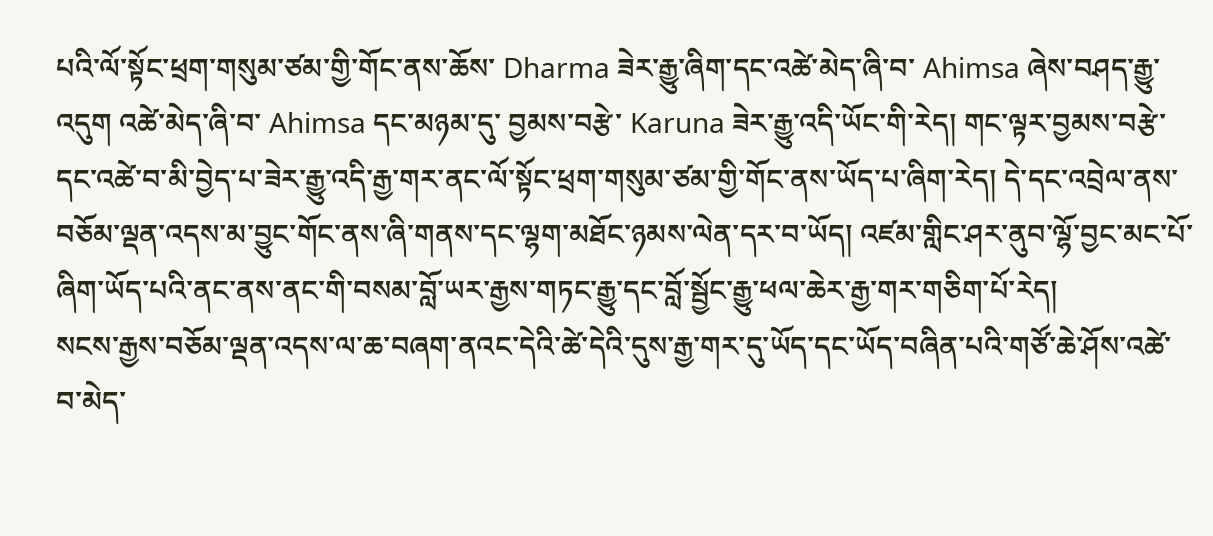པའི་ལོ་སྟོང་ཕྲག་གསུམ་ཙམ་གྱི་གོང་ནས་ཆོས་ Dharma ཟེར་རྒྱུ་ཞིག་དང་འཚེ་མེད་ཞི་བ་ Ahimsa ཞེས་བཤད་རྒྱུ་འདུག འཚེ་མེད་ཞི་བ་ Ahimsa དང་མཉམ་དུ་ བྱམས་བརྩེ་ Karuna ཟེར་རྒྱུ་འདི་ཡོང་གི་རེད། གང་ལྟར་བྱམས་བརྩེ་དང་འཚེ་བ་མི་བྱེད་པ་ཟེར་རྒྱུ་འདི་རྒྱ་གར་ནང་ལོ་སྟོང་ཕྲག་གསུམ་ཙམ་གྱི་གོང་ནས་ཡོད་པ་ཞིག་རེད། དེ་དང་འབྲེལ་ནས་བཅོམ་ལྡན་འདས་མ་བྱུང་གོང་ནས་ཞི་གནས་དང་ལྷག་མཐོང་ཉམས་ལེན་དར་བ་ཡོད། འཛམ་གླིང་ཤར་ནུབ་ལྷོ་བྱང་མང་པོ་ཞིག་ཡོད་པའི་ནང་ནས་ནང་གི་བསམ་བློ་ཡར་རྒྱས་གཏང་རྒྱུ་དང་བློ་སྦྱོང་རྒྱུ་ཕལ་ཆེར་རྒྱ་གར་གཅིག་པོ་རེད།
སངས་རྒྱས་བཅོམ་ལྡན་འདས་ལ་ཆ་བཞག་ནའང་དེའི་ཚེ་དེའི་དུས་རྒྱ་གར་དུ་ཡོད་དང་ཡོད་བཞིན་པའི་གཙོ་ཆེ་ཤོས་འཚེ་བ་མེད་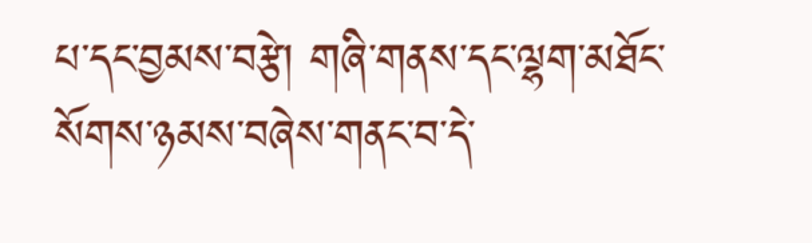པ་དང་བྱམས་བརྩེ། གཞི་གནས་དང་ལྷག་མཐོང་སོགས་ཉམས་བཞེས་གནང་བ་དེ་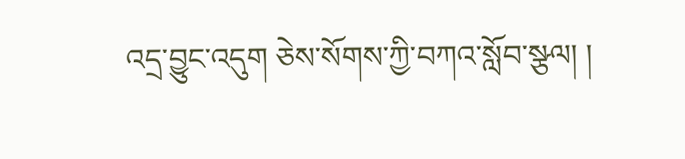འདྲ་བྱུང་འདུག ཅེས་སོགས་ཀྱི་བཀའ་སློབ་སྩལ། །